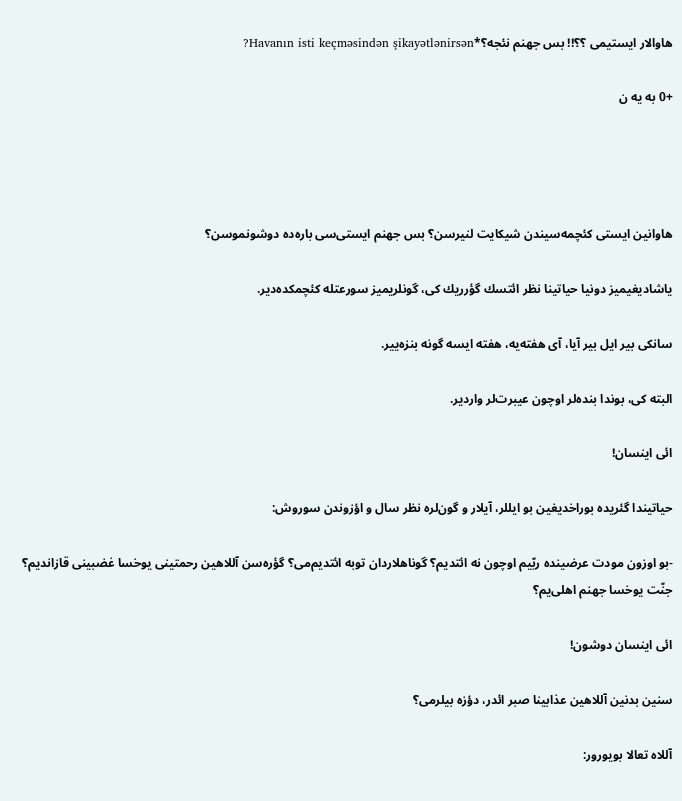هاوالار ایستیمی ؟؟!! بس جهنم نئجه؟*Havanın isti keçməsindən şikayətlənirsən?

+0 به یه ن




هاوانین ایستی كئچمه‌سیندن شیكایت لنیرسن؟ بس جهنم ایستی‌سی باره‌ده دوشونموسن؟

یاشادیغیمیز دونیا حیاتینا نظر ائتسك گؤرریك كی، گونلریمیز سورعتله كئچمكده‌دیر.

سانكی بیر ایل بیر آیا، آی هفته‌یه، هفته ایسه گونه بنزه‌ییر.

البته كی، بوندا بنده‌لر اوچون عیبرت‌لر واردیر.

ائی اینسان!

حیاتیندا گئریده بوراخدیغین بو ایللر، آیلار و گون‌لره نظر سال و اؤزوندن سوروش:

-بو اوزون مودت عرضینده ربّیم اوچون نه ائتدیم؟ گوناهلاردان توبه ائتدیم‌می؟ گؤره‌سن آللاهین رحمتینی یوخسا غضبینی قازاندیم؟ جنّت یوخسا جهنم اهلی‌یم؟

ائی اینسان دوشون!

سنین بد‌نین آللاهین عذابینا صبر ائدر، دؤزه بیلرمی؟

آللاه تعالا بویورور: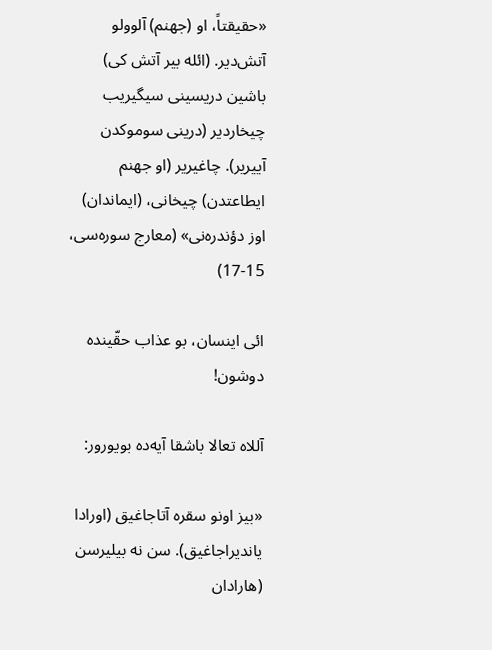«حقیقتاً، او (جهنم) آلوو‌لو آتش‌دیر. (ائله بیر آتش كی) باشین دریسینی سیگیریب چیخاردیر (درینی سوموكدن آییریر). چاغیریر (او جهنم ایطاعتدن) چیخانی، (ایماندان) اوز دؤندره‌نی» (معارج سوره‌سی، 15-17)

ائی اینسان، بو عذاب حقّینده دوشون!

آللاه تعالا باشقا آیه‌ده بویورور:

«بیز اونو سقره آتاجاغیق (اورادا یاندیراجاغیق). سن نه بیلیرسن (هارا‌دان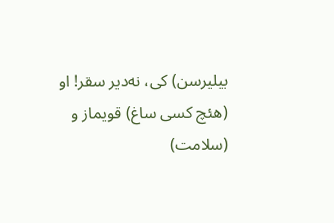بیلیرسن) كی، نه‌دیر سقر! او (هئچ كسی ساغ) قویماز و (سلامت)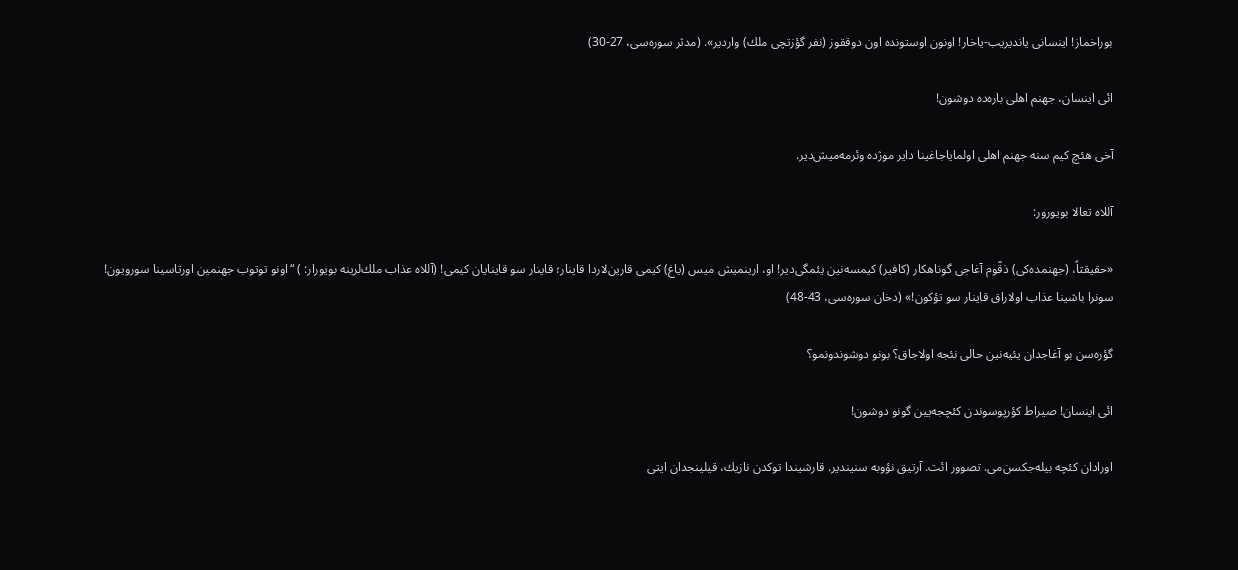بوراخماز! اینسانی یاندیریب-یاخار! اونون اوستونده اون دوققوز (نفر گؤزتچی ملك) واردیر». (مدثر سوره‌سی، 27-30)

ائی اینسان، جهنم اهلی باره‌ده دوشون!

آخی هئچ كیم سنه جهنم اهلی اولمایاجاغینا دایر موژده وئرمه‌میش‌دیر.

آللاه تعالا بویورور:

«حقیقتاً، (جهنمده‌كی) ذقّوم آغاجی گوناهكار (كافیر) كیمسه‌نین یئمگی‌دیر! او، ارینمیش میس (یاغ) كیمی قارین‌لاردا قاینار؛ قاینار سو قاینایان كیمی! (آللاه عذاب ملك‌لرینه بویورار: ) “اونو توتوب جهنمین اورتاسینا سورویون! سونرا باشینا عذاب اولا‌راق قاینار سو تؤكون!» (دخان سوره‌سی، 43-48)

گؤره‌سن بو آغاجدان یئیه‌نین حالی نئجه اولا‌جاق؟ بونو دوشوندونمو؟

ائی اینسان! صیراط كؤرپوسوندن كئچجه‌یین گونو دوشون!

اورا‌دان كئچه بیله‌جكسن‌می. تصوور ائت. آرتیق نؤوبه سنیندیر. قارشیندا توكدن نازیك، قیلینجدان ایتی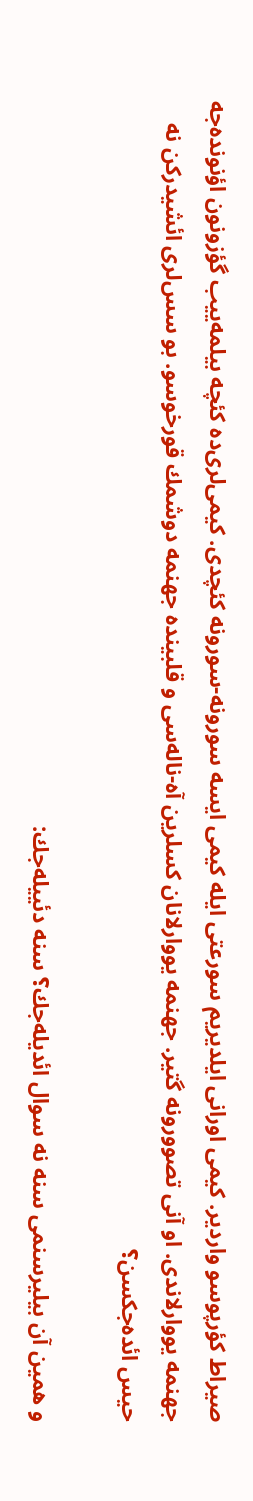صیراط كؤرپوسو واردیر. كیمی اورانی ایلدیریم سورعتی ایله كیمی ایسه سورونه-سورونه كئچدی. كیمی‌لری‌ده كئچه بیلمه‌ییب گؤزونون اؤنونده‌جه جهنمه یووارلاندی. او آنی تصوورونه گتیر. جهنمه یووارلانان كسلرین آه-ناله‌سی و قلبینده جهنمه دوشمك قورخوسو. بو سس‌لری ائشیدركن نه حیس ائده‌جكسن؟

و همین آن بیلیرسنمی سنه نه سوال ائدیله‌جك؟ سنه دئییله‌جك: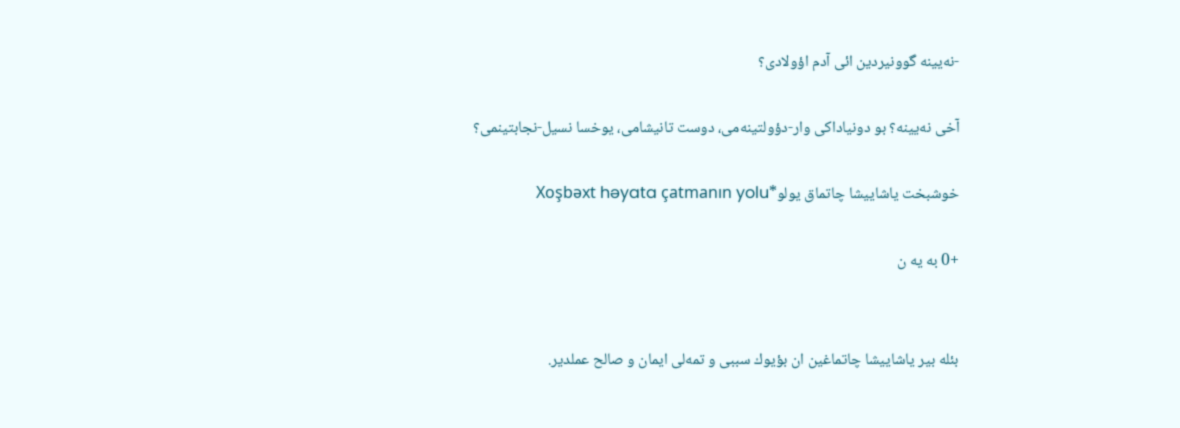-نه‌یینه گوونیردین ائی آدم اؤولادی؟

آخی نه‌یینه؟ بو دونیا‌داكی وار-دؤولتینه‌می، دوست تانیشامی، یوخسا نسیل-نجابتینمی؟

خوشبخت یاشاییشا چاتماق یولو*Xoşbəxt həyata çatmanın yolu

+0 به یه ن


بئله بیر یاشاییشا چاتماغین ان بؤیوك سببی و تمه‌لی ایمان و صالح عملدیر.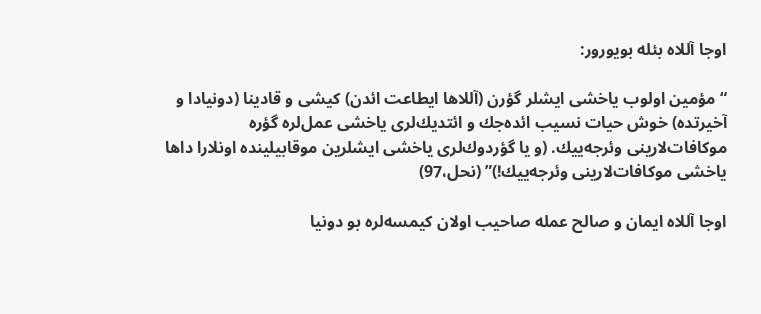اوجا آللاه بئله بویورور:

“مؤمین اولوب یاخشی ایشلر گؤرن (آللاها ایطاعت ائدن) كیشی و قادینا (دونیادا و آخیرتده) خوش حیات نسیب ائده‌جك و ائتدیك‌لری یاخشی عمل‌لره گؤره موكافات‌لارینی وئرجه‌ییك. (و یا گؤردوك‌لری یاخشی ایشلرین موقابیلینده اونلارا داها یاخشی موكافات‌لارینی وئرجه‌ییك!)” (نحل،97)

اوجا آللاه ایمان و صالح عمله صاحیب اولان كیمسه‌لره بو دونیا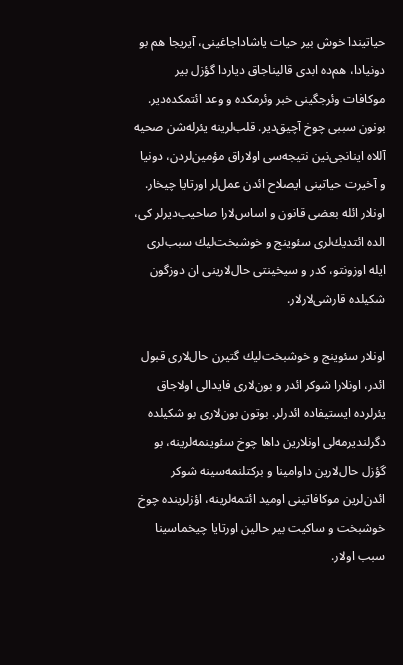حیاتیندا خوش بیر حیات یاشاداجاغینی، آیریجا هم بو دونیادا، هم‌ده ابدی قالینا‌جاق دیاردا گؤزل بیر موكافات وئرجگینی خبر وئرمكده و وعد ائتمكده‌دیر. بونون سببی چوخ آچیق‌دیر. قلب‌لرینه یئرله‌شن صحیه آللاه اینانجی‌نین نتیجه‌سی اولا‌راق مؤمین‌لردن، دونیا و آخیرت حیاتینی ایصلاح ائدن عمل‌لر اورتایا چیخار. اونلار ائله بعضی قانون و اساس‌لارا صاحیب‌دیرلر كی، الده ائتدیك‌لری سئوینج و خوشبخت‌لیك سبب‌لری ایله اوزونتو، كدر و سیخینتی حال‌لارینی ان دوزگون شكیلده قارشی‌لارلار.

اونلار سئوینج و خوشبخت‌لیك گتیرن حال‌لاری قبول ائدر، اونلارا شوكر ائدر و بون‌لاری فایدا‌لی اولا‌جاق یئرلرده ایستیفاده ائدرلر. بوتون بون‌لاری بو شكیلده دگرلندیرمه‌لی اونلارین داها چوخ سئوینمه‌لرینه، بو گؤزل حال‌لارین داوامینا و بركتلنمه‌سینه شوكر ائدن‌لرین موكافاتینی اومید ائتمه‌لرینه، اؤزلرینده چوخ خوشبخت و ساكیت بیر حالین اورتایا چیخماسینا سبب اولار.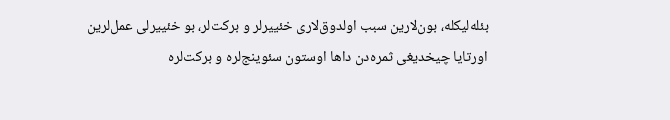بئله‌لیكله، بون‌لارین سبب اولدوق‌لاری خئییرلر و بركت‌لر، بو خئییرلی عمل‌لرین اورتایا چیخدیغی ثمره‌دن داها اوستون سئوینج‌لره و بركت‌لره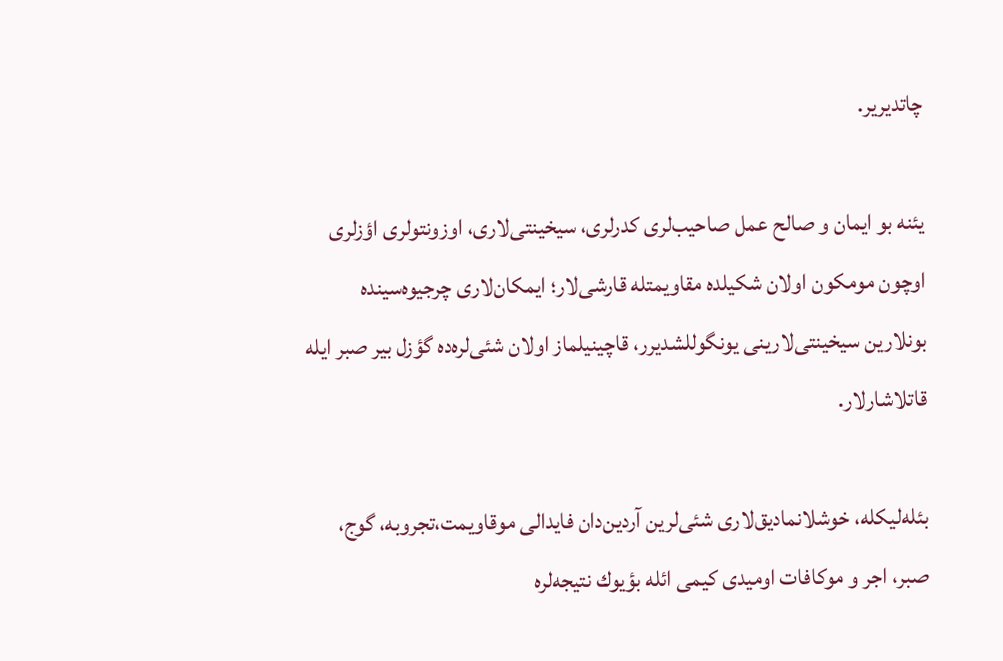چاتدیریر.

یئنه بو ایمان و صالح عمل صاحیب‌لری كدرلری، سیخینتی‌لاری، اوزونتولری اؤزلری اوچون مومكون اولان شكیلده مقاویمتله قارشی‌لار؛ ایمكان‌لاری چرجیوه‌سینده بونلارین سیخینتی‌لارینی یونگوللشدیرر، قاچینیلماز اولان شئی‌لره‌ده گؤزل بیر صبر ایله قاتلاشارلار.

بئله‌لیكله، خوشلانمادیق‌لاری شئی‌لرین آردین‌دان فایدا‌لی موقاویمت،تجروبه، گوج، صبر، اجر و موكافات اومیدی كیمی ائله بؤیوك نتیجه‌لره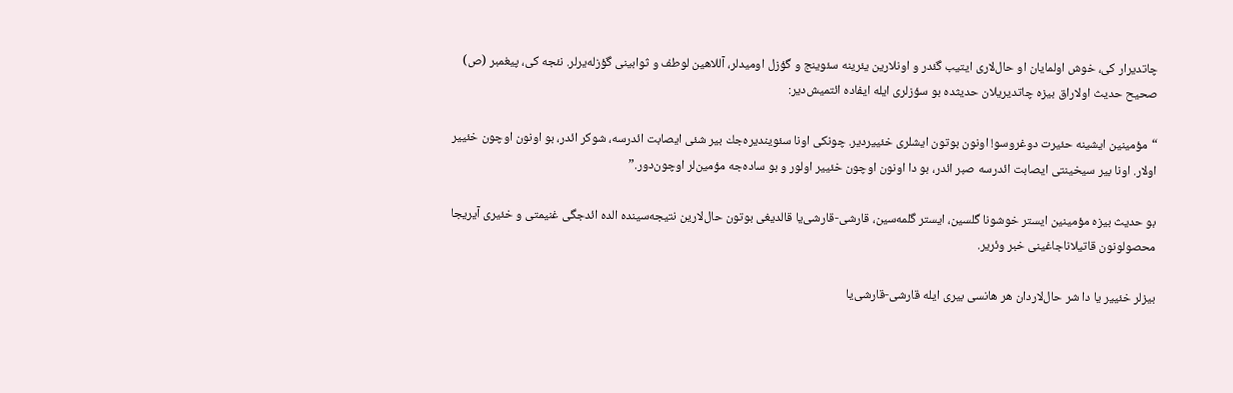چاتدیرار كی، خوش اولمایان او حال‌لاری ایتیب گئدر و اونلارین یئرینه سئوینج و گؤزل اومیدلر، آللاهین لوطف و ثوابینی گؤزله‌یرلر. نئجه كی، پیغمبر (ص) صحیح حدیث اولا‌راق بیزه چاتدیریلان حدیثده بو سؤزلری ایله ایفاده ائتمیش‌دیر:

“مؤمینین ایشینه حئیرت دوغروسو! اونون بوتون ایشلری خئییردیر. چونكی اونا سئویندیره‌جك بیر شئی ایصابت ائدرسه، شوكر ائدر، بو اونون اوچون خئییر اولار. اونا بیر سیخینتی ایصابت ائدرسه صبر ائدر، بو دا اونون اوچون خئییر اولور و بو ساده‌جه مؤمین‌لر اوچون‌دور.”

بو حدیث بیزه مؤمینین ایستر خوشونا گلسین، ایستر گلمه‌سین، قارشی-قارشی‌یا قالدیغی بوتون حال‌لارین نتیجه‌سینده الده ائدجگی غنیمتی و خئیری آیریجا محصولونون قاتیلاناجاغینی خبر وئریر.

بیزلر خئییر یا دا شر حال‌لاردان هر هانسی بیری ایله قارشی-قارشی‌یا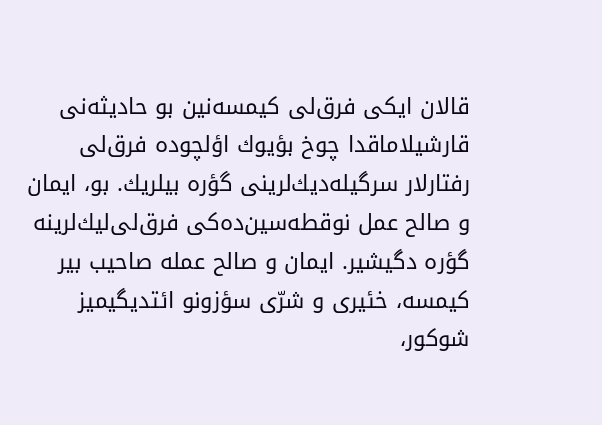قالان ایكی فرق‌لی كیمسه‌نین بو حادیثه‌نی قارشیلاماقدا چوخ بؤیوك اؤلچوده فرق‌لی رفتارلار سرگیله‌دیك‌لرینی گؤره بیلریك. بو، ایمان و صالح عمل نوقطه‌سین‌ده‌كی فرق‌لی‌لیك‌لرینه گؤره دگیشیر. ایمان و صالح عمله صاحیب بیر كیمسه، خئیری و شرّی سؤزونو ائتدیگیمیز شوكور،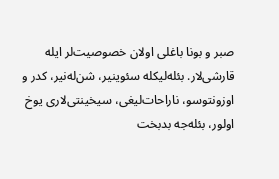صبر و بونا باغلی اولان خصوصیت‌لر ایله قارشی‌لار. بئله‌لیكله سئوینیر، شن‌له‌نیر، كدر و اوزونتوسو، ناراحات‌لیغی، سیخینتی‌لاری یوخ اولور، بئله‌جه بدبخت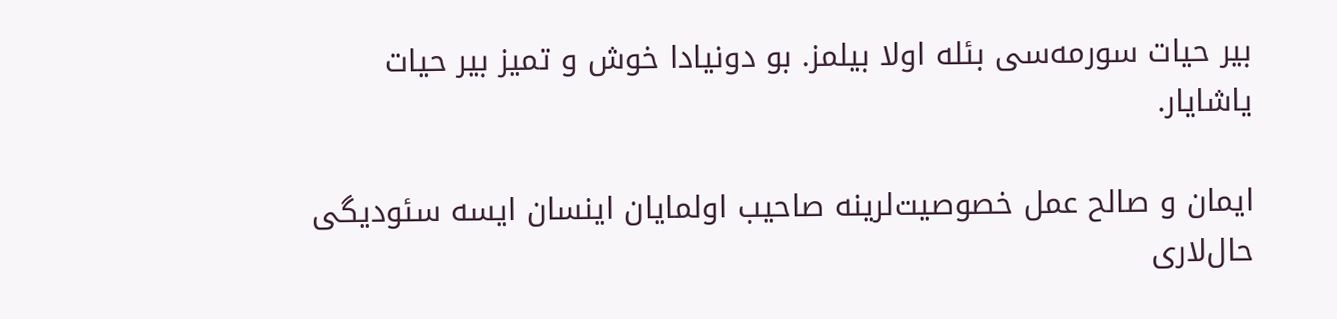بیر حیات سورمه‌سی بئله اولا بیلمز. بو دونیادا خوش و تمیز بیر حیات یاشایار.

ایمان و صالح عمل خصوصیت‌لرینه صاحیب اولمایان اینسان ایسه سئودیگی حال‌لاری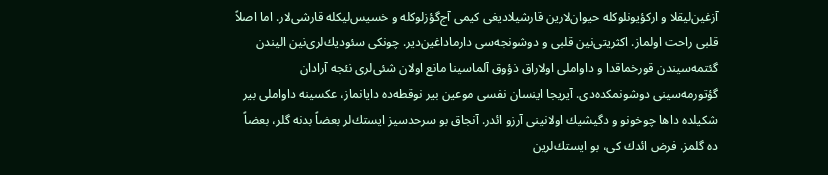آزغین‌لیقلا و اركؤیونلوكله حیوان‌لارین قارشیلادیغی كیمی آج‌گؤزلوكله و خسیس‌لیكله قارشی‌لار. اما اصلاً قلبی راحت اولماز. اكثریتی‌نین قلبی و دوشونجه‌سی دارماداغین‌دیر. چونكی سئودیك‌لری‌نین الیندن گئتمه‌سیندن قورخماقدا و داواملی اولا‌راق ذؤوق آلماسینا مانع اولان شئی‌لری نئجه آرا‌دان گؤتورمه‌سینی دوشونمكده‌دی. آیریجا اینسان نفسی موعین بیر نوقطه‌ده دایانماز، عكسینه داواملی بیر شكیلده داها چوخونو و دگیشیك اولانینی آرزو ائدر. آنجاق بو سرحدسیز ایستك‌لر بعضاً بدنه گلر، بعضاً ده گلمز. فرض ائدك كی، بو ایستك‌لرین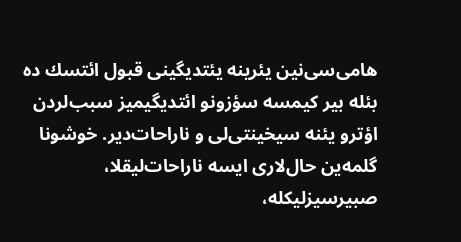هامی‌سی‌نین یئرینه یئتدیگینی قبول ائتسك ده بئله بیر كیمسه سؤزونو ائتدیگیمیز سبب‌لردن اؤترو یئنه سیخینتی‌لی و ناراحات‌دیر. خوشونا گلمه‌ین حال‌لاری ایسه ناراحات‌لیقلا، صبیرسیزلیكله،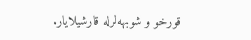قورخو و شوبهه‌لرله قارشیلایار.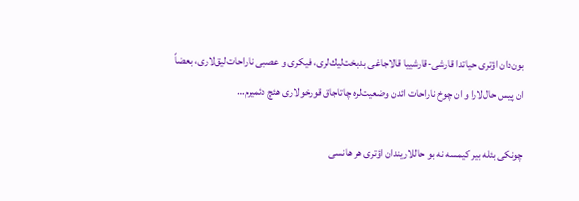بون‌دان اؤتری حیاتدا قارشی-قارشییا قالاجاغی بدبخت‌لیك‌لری، فیكری و عصبی ناراحات‌لیق‌لاری، بعضاً ان پیس حال‌لارا و ان چوخ ناراحات ائدن وضعیت‌لره چاتا‌جاق قورخولاری هئچ دئمیرم…

چونكی بئله بیر كیمسه نه بو حاللاریندان‌ اؤتری هر هانسی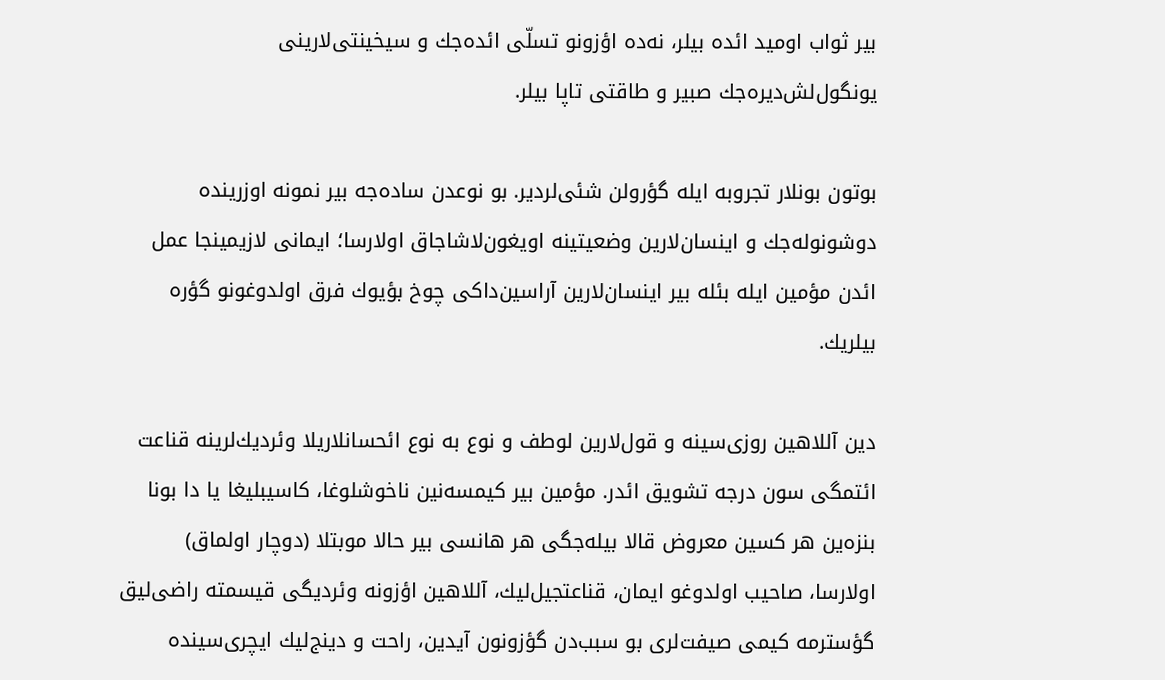بیر ثواب اومید ائده بیلر، نه‌ده اؤزونو تسلّی ائده‌جك و سیخینتی‌لارینی یونگول‌لش‌دیره‌جك صبیر و طاقتی تاپا بیلر.

بوتون بونلار تجروبه ایله گؤرولن شئی‌لردیر. بو نوعدن ساده‌جه بیر نمونه اوزرینده دوشونوله‌جك و اینسان‌لارین وضعیتینه اویغون‌لاشا‌جاق اولارسا؛ ایمانی لازیمینجا عمل ائدن مؤمین ایله بئله بیر اینسان‌لارین آراسین‌داكی چوخ بؤیوك فرق اولدوغونو گؤره بیلریك.

دین آللاهین روزی‌سینه و قول‌لارین لوطف و نوع به نوع ائحسانلاریلا وئردیك‌لرینه قناعت ائتمگی سون درجه تشویق ائدر. مؤمین بیر كیمسه‌نین ناخوشلوغا، كاسیبلیغا یا دا بونا بنزه‌ین هر كسین معروض قالا بیله‌جگی هر هانسی بیر حالا موبتلا (دوچار اولماق) اولارسا، صاحیب اولدوغو ایمان، قناعتجیل‌لیك، آللاهین اؤزونه وئردیگی قیسمته راضی‌لیق گؤسترمه كیمی صیفت‌لری بو سبب‌دن گؤزونون آیدین، راحت و دینج‌لیك ایچری‌سینده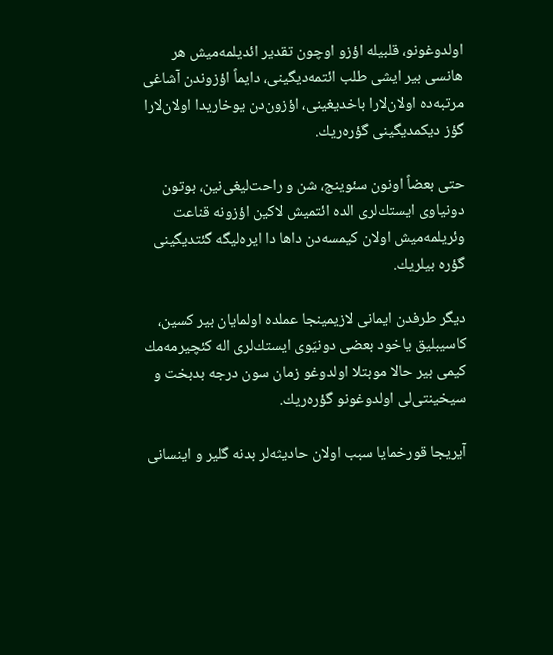اولدوغونو، قلبیله اؤزو اوچون تقدیر ائدیلمه‌میش هر هانسی بیر ایشی طلب ائتمه‌دیگینی، دایماً اؤزوندن آشاغی مرتبه‌ده اولان‌لارا باخدیغینی، اؤزون‌دن یوخاریدا اولان‌لارا گؤز دیكمدیگینی گؤره‌ریك.

حتی بعضاً اونون سئوینج، شن و راحت‌لیغی‌نین، بوتون دونیاوی ایستك‌لری الده ائتمیش لاكین اؤزونه قناعت وئریلمه‌میش اولان كیمسه‌دن داها دا ایره‌لیگه گئتدیگینی گؤره بیلریك.

دیگر طرفدن ایمانی لازیمینجا عملده اولمایان بیر كسین، كاسیبلیق یاخود بعضی دونیَوی ایستك‌لری اله كئچیرمه‌مك كیمی بیر حالا موبتلا اولدوغو زمان سون درجه بدبخت و سیخینتی‌لی اولدوغونو گؤره‌ریك.

آیریجا قورخمایا سبب اولان حادیثه‌لر بدنه گلیر و اینسانی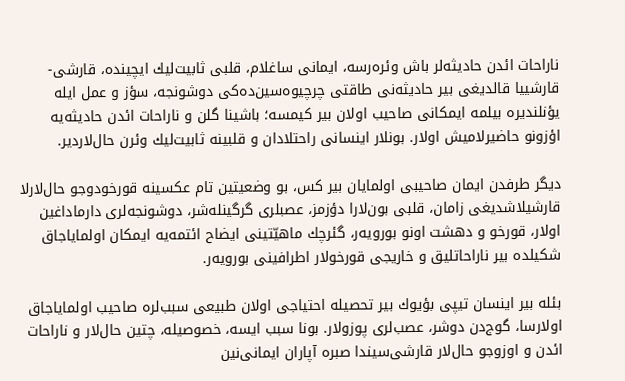ناراحات ائدن حادیثه‌لر باش وئره‌رسه، ایمانی ساغلام، قلبی ثابیت‌لیك ایچینده، قارشی-قارشییا قالدیغی بیر حادیثه‌نی طاقتی چرچیوه‌سین‌ده‌كی دوشونجه، سؤز و عمل ایله یؤنلندیره بیلمه ایمكانی صاحیب اولان بیر كیمسه؛ باشینا گلن و ناراحات ائدن حادیثه‌یه اؤزونو حاضیرلامیش اولار. بونلار اینسانی راحتلا‌دان و قلبینه ثابیت‌لیك وئرن حال‌لاردیر.

دیگر طرفدن ایمان صاحیبی اولمایان بیر كس، بو وضعیتین تام عكسینه قورخودوجو حال‌لارلا قارشیلاشدیغی زامان، قلبی بون‌لارا دؤزمز، عصبلری گرگینله‌شر، دوشونجه‌لری دارماداغین اولار، قورخو و دهشت اونو بورویه‌ر، گئرچك ماهیّتینی ایضاح ائتمه‌یه ایمكان اولمایا‌جاق شكیلده بیر ناراحاتلیق و خاریجی قورخولار اطرافینی بورویه‌ر.

بئله بیر اینسان تیپی بؤیوك بیر تحصیله احتیاجی اولان طبیعی سبب‌لره صاحیب اولمایا‌جاق اولارسا، گوج‌دن دوشر، عصب‌لری پوزولار. بونا سبب ایسه، خصوصیله، چتین حال‌لار و ناراحات ائدن و اوزوجو حال‌لار قارشی‌سیندا صبره آپاران ایمانی‌نین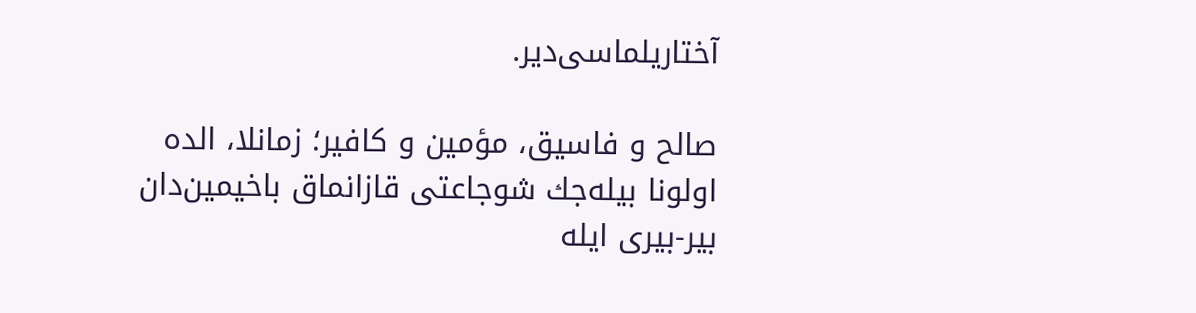آختاریلماسی‌دیر.

صالح و فاسیق، مؤمین و كافیر؛ زمانلا، الده اولونا بیله‌جك شوجاعتی قازانماق باخیمین‌دان بیر-بیری ایله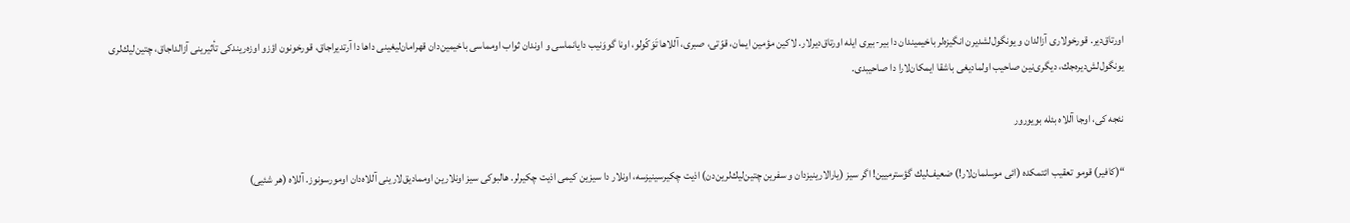اورتاق‌دیر. قورخولاری آزالدان و یونگول‌لشدیرن انگیزه‌‌لر باخیمیندان دا بیر-بیری ایله اورتاق‌دیرلار. لاكین مؤمین ایمان، قوّتی، صبری، آللاها تَوَكّولو، اونا گووَنیب دایانماسی و اوندان ثواب اومماسی باخیمین‌دان قهرامان‌لیغینی داها دا آرتدیرا‌جاق، قورخونون اؤزو اوزه‌ریندكی تأثیرینی آزالدا‌جاق، چتین‌لیك‌لری یونگول‌لش‌دیره‌جك، دیگری‌نین صاحیب اولمادیغی باشقا ایمكان‌لارا دا صاحیبدی.

نئجه كی، اوجا آللاه بئله بویورور

“(كافیر) قومو تعقیب ائتمكده (ائی موسلمان‌لار!) ضعیف‌لیك گؤسترمیین! اگر سیز (یارا‌لارینیزدان و سفرین چتین‌لیك‌لرین‌دن) اذیت چكیرسینیزسه، اونلار دا سیزین كیمی اذیت چكیرلر. هالبوكی سیز اونلارین اوممادیق‌لارینی آللاه‌دان اومورسونوز. آللاه (هر شئیی)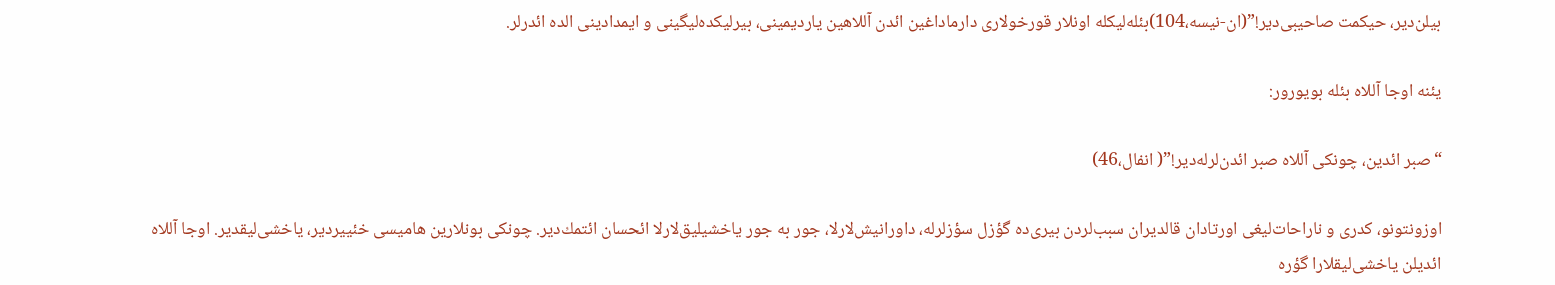بیلن‌دیر، حیكمت صاحیبی‌دیر!”(ان-نیسه،104)بئله‌لیكله اونلار قورخولاری دارماداغین ائدن آللاهین یاردیمینی، بیرلیكده‌لیگینی و ایمدادینی الده ائدرلر.

یئنه اوجا آللاه بئله بویورور:

“صبر ائدین، چونكی آللاه صبر ائدن‌لرله‌دیر!”( انفال،46)

اوزونتونو، كدری و ناراحات‌لیغی اورتا‌دان قالدیران سبب‌لردن بیری‌ده گؤزل سؤزلرله، داورانیش‌لارلا، جور به‌ جور یاخشیلیق‌لارلا ائحسان ائتمك‌دیر. چونكی بونلارین هامیسی خئییردیر، یاخشی‌لیقدیر. اوجا آللاه ائدیلن یاخشی‌لیقلارا گؤره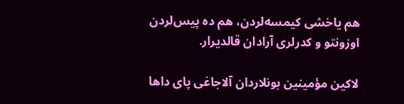هم یاخشی كیمسه‌لردن، هم ده پیس‌لردن اوزونتو و كدرلری آرا‌دان قالدیرار.

لاكین مؤمینین بو‌نلاردان آلاجاغی پای داها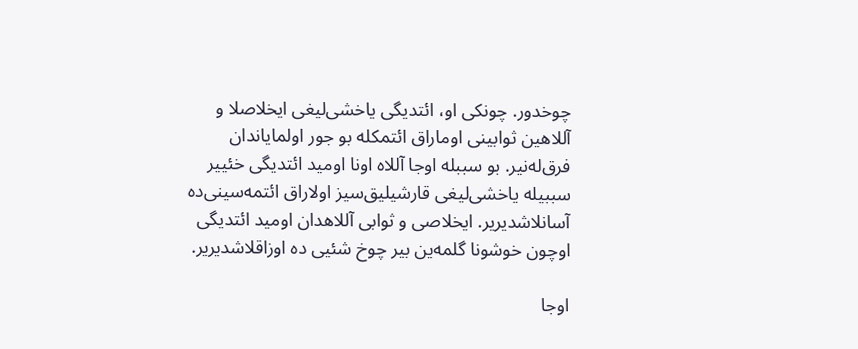چوخدور. چونكی او، ائتدیگی یاخشی‌لیغی ایخلاصلا و آللاهین ثوابینی اوما‌راق ائتمكله بو جور اولمایاندان فرق‌له‌نیر. بو سببله اوجا آللاه اونا اومید ائتدیگی خئییر سببیله یاخشی‌لیغی قارشیلیق‌سیز اولا‌راق ائتمه‌سینی‌ده آسانلاشدیریر. ایخلاصی و ثوابی آللاهدان اومید ائتدیگی اوچون خوشونا گلمه‌ین بیر چوخ شئیی ده اوزاقلاشدیریر.

اوجا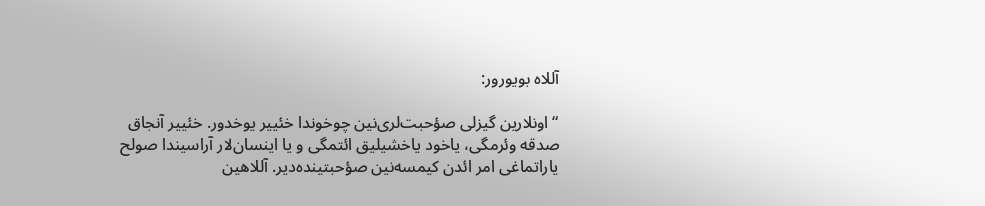آللاه بویورور:

“اونلارین گیزلی صؤحبت‌لری‌نین چوخوندا خئییر یوخدور. خئییر آنجاق صدقه وئرمگی، یاخود یاخشیلیق ائتمگی و یا اینسان‌لار آراسیندا صولح یاراتماغی امر ائدن كیمسه‌نین صؤحبتینده‌دیر. آللاهین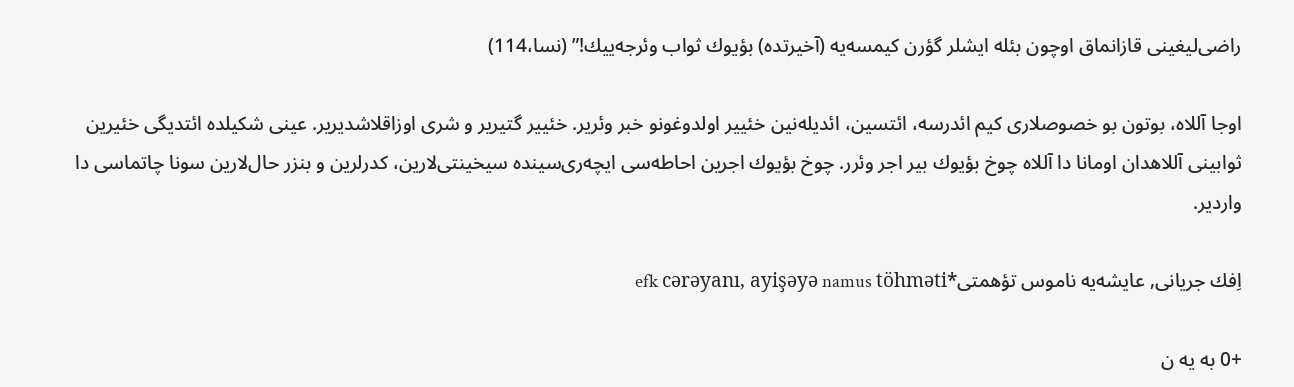راضی‌لیغینی قازانماق اوچون بئله ایشلر گؤرن كیمسه‌یه (آخیرتده) بؤیوك ثواب وئرجه‌ییك!” (نسا،114)

اوجا آللاه، بوتون بو خصوصلاری كیم ائدرسه، ائتسین، ائدیله‌نین خئییر اولدوغونو خبر وئریر. خئییر گتیریر و شری اوزاقلاشدیریر. عینی شكیلده ائتدیگی خئیرین ثوابینی آللاهدان اومانا دا آللاه چوخ بؤیوك بیر اجر وئرر. چوخ بؤیوك اجرین احاطه‌سی ایچه‌ری‌سینده سیخینتی‌لارین، كدرلرین و بنزر حال‌لارین سونا چاتماسی دا واردیر.

اِفك جریانی, عایشه‌یه ناموس تؤهمتی*efk cərəyanı, ayişəyə namus töhməti

+0 به یه ن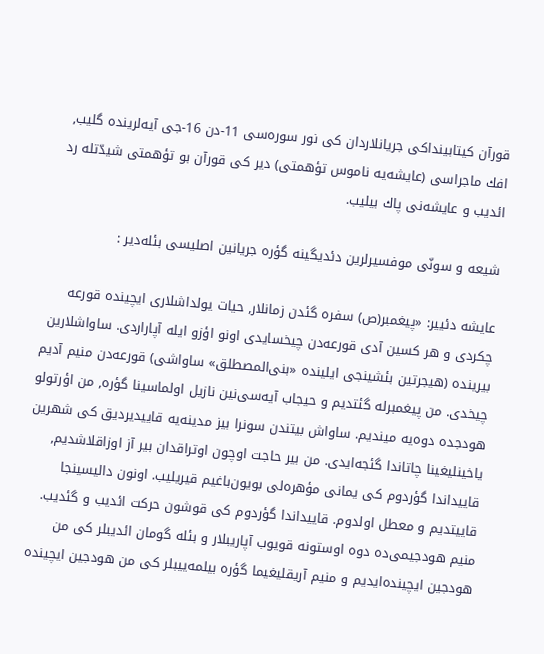قورآن كیتابینداكی جریانلاردان كی نور سوره‌سی 11-دن 16-جی آیه‌لرینده گلیب, افك ماجراسی (عایشه‌یه ناموس تؤهمتی) دیر كی قورآن بو تؤهمتی شیدّتله رد ائدیب و عایشه‌نی پاك بیلیب.

شیعه و سونّی موفسیرلرین دئدیگینه گؤره جریانین اصلیسی بئله‌دیر :

عایشه دئییر: «پیغمبر(ص) سفره گئدن زمانلار, حیات یولداشلاری ایچینده قورعه چكردی و هر كسین آدی قورعه‌دن چیخسایدی اونو اؤزو ایله آپاراردی. ساواشلارین بیرینده (هیجرتین بئشینجی ایلینده «بنی‌المصطلق» ساواشی) قورعه‌دن منیم آدیم چیخدی. من پیغمبرله گئتدیم و حیجاب آیه‌سی‌نین نازیل اولماسینا گؤره, من اؤرتولو هودجده دوه‌یه میندیم. ساواش بیتندن سونرا بیز مدینه‌یه قاییدیردیق كی شهرین یاخینلیغینا چاتاندا گئجه‌ایدی. من بیر حاجت اوچون اوتراقدان بیر آز اوزاقلاشدیم, قاییداندا گؤردوم كی یمانی مؤهره‌لی بویون‌باغیم قیریلیب. اونون دالیسینجا قاییتدیم و معطل اولدوم. قاییداندا گؤردوم كی قوشون حركت ائدیب و گئدیب. منیم هودجیمی‌ده دوه اوستونه قویوب آپاریبلار و بئله گومان ائدیبلر كی من هودجین ایچینده‌ایدیم و منیم آریقلیغیما گؤره بیلمه‌ییبلر كی من هودجین ایچینده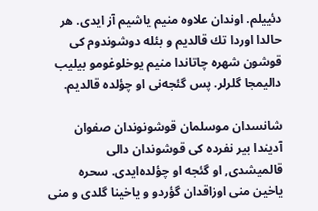دئییلم. اوندان علاوه منیم یاشیم آز ایدی. هر حالدا اوردا تك قالدیم و بئله دوشوندوم كی قوشون شهره چاتاندا منیم یوخلوغومو بیلیب دالیمجا گلرلر. پس گئجه‌نی او چؤلده قالدیم.

شانسدان موسلمان قوشونوندان صفوان آدیندا بیر نفرده كی قوشوندان دالی قالمیشدی, او گئجه او چؤلده‌ایدی. سحره یاخین منی اوزاقدان گؤردو و یاخینا گلدی و منی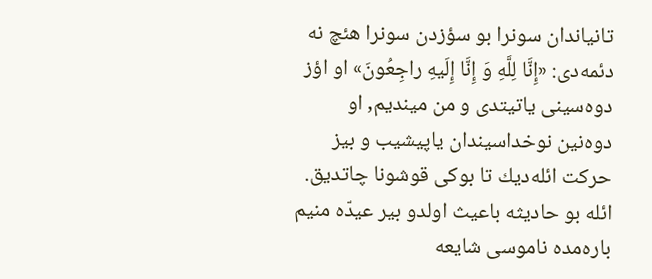تانیاندان سونرا بو سؤزدن سونرا هئچ نه دئمه‌دی: «إِنَّا لِلَّهِ وَ إِنَّا إِلَیهِ راجِعُونَ» او اؤز دوه‌سینی یاتیتدی و من میندیم, او دوه‌نین نوخداسیندان یاپیشیب و بیز حركت ائله‌دیك تا بوكی قوشونا چاتدیق. ائله بو حادیثه باعیث اولدو بیر عیدّه منیم باره‌مده ناموسی شایعه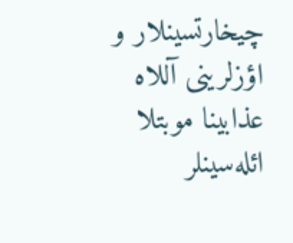چیخارتسینلار و اؤزلرینی آللاه عذابینا موبتلا ائله‌سینلر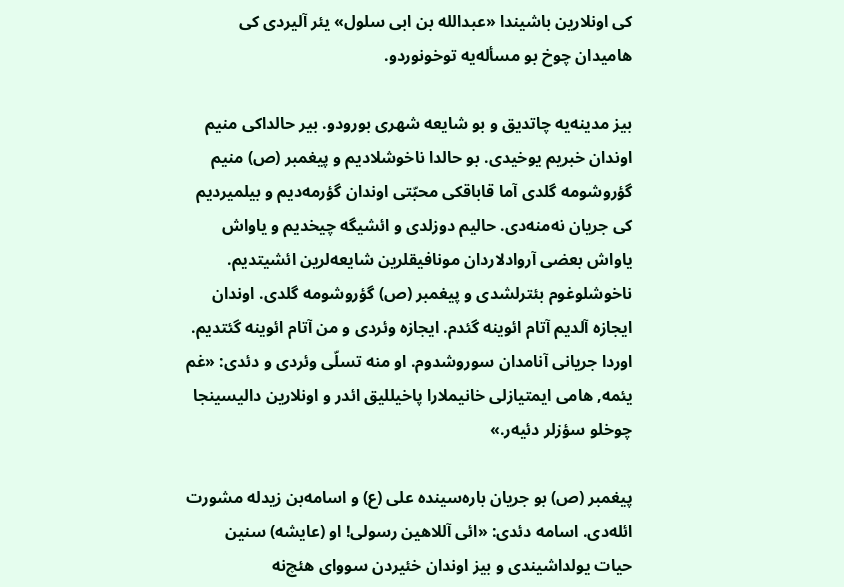كی اونلارین باشیندا «عبدالله بن ابی سلول» یئر آلیردی كی هامیدان چوخ بو مسأله‌یه توخونوردو.

بیز مدینه‌یه چاتدیق و بو شایعه شهری بورودو. بیر حالداكی منیم اوندان خبریم یوخیدی. بو حالدا ناخوشلادیم و پیغمبر (ص) منیم گؤروشومه گلدی آما قاباقكی محبّتی اوندان گؤرمه‌دیم و بیلمیردیم كی جریان نه‌منه‌دی. حالیم دوزلدی و ائشیگه چیخدیم و یاواش یاواش بعضی آروادلاردان مونافیقلرین شایعه‌لرین ائشیتدیم. ناخوشلوغوم بئترلشدی و پیغمبر (ص) گؤروشومه گلدی. اوندان ایجازه آلدیم آتام ائوینه گئدم. ایجازه وئردی و من آتام ائوینه گئتدیم. اوردا جریانی آنامدان سوروشدوم. او منه تسلّی وئردی و دئدی: «غم یئمه, هامی ایمتیازلی خانیملارا پاخیللیق ائدر و اونلارین دالیسینجا چوخلو سؤزلر دئیه‌ر.»

پیغمبر (ص) بو جریان باره‌سینده علی (ع) و اسامه‌بن زید‌له مشورت ائله‌دی. اسامه دئدی: «ائی آللاهین رسولی! او (عایشه) سنین حیات یولداشیندی و بیز اوندان خئیردن سووای هئچ‌نه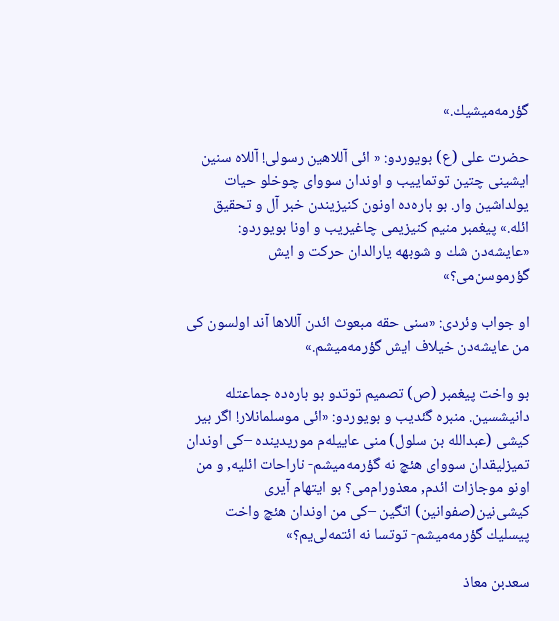گؤرمه‌میشیك.»

حضرت علی (ع) بویوردو: « ائی آللاهین رسولی! آللاه سنین ایشینی چتین توتماییب و اوندان سووای چوخلو حیات یولداشین وار. بو باره‌ده اونون كنیزیندن خبر آل و تحقیق ائله.» پیغمبر منیم كنیزیمی چاغیریب و اونا بویوردو: «عایشه‌دن شك و شوبهه یارالدان حركت و ایش گؤرموسن‌می؟»

او جواب وئردی: «سنی حقه مبعوث ائدن آللاها آند اولسون كی من عایشه‌دن خیلاف ایش گؤرمه‌میشم.»

بو واخت پیغمبر (ص) تصمیم توتدو بو باره‌ده جماعتله دانیشسین. منبره گئدیب و بویوردو: «ائی موسلمانلار! اگر بیر كیشی (عبدالله بن سلول) منی عاییله‌م موریدینده –كی اوندان تمیزلیقدان سووای هئچ نه گؤرمه‌میشم- ناراحات ائلیه, و من اونو موجازات ائدم, معذورام‌می؟ بو ایتهام آیری كیشی‌نین(صفوانین) اتگین –كی من اوندان هئچ واخت پیسلیك گؤرمه‌میشم- توتسا نه ائتمه‌لی‌یم؟»

سعدبن معاذ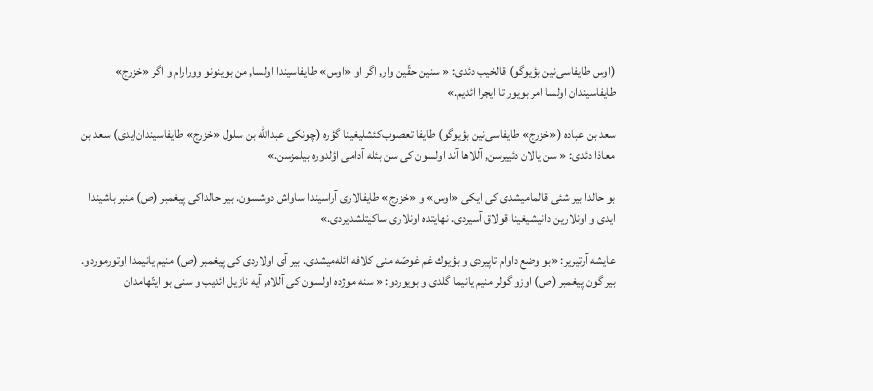(اوس طایفاسی‌نین بؤیوگو) قالخیب دئدی: « سنین حقّین وار, اگر او «اوس» طایفاسیندا اولسا, من بوینونو وورارام و اگر «خزرج» طایفاسیندان اولسا امر بویور تا ایجرا ائدیم.»

سعد بن عباده («خزرج» طایفاسی‌نین بؤیوگو) طایفا تعصوب‌كئشلیغینا گؤره (چونكی عبدالله بن سلول «خزرج» طایفاسیندان‌ایدی) سعد بن معاذا دئدی: « سن یالان دئییرسن, آللاها آند اولسون كی سن بئله آدامی اؤلدوره بیلمزسن.»

بو حالدا بیر شئی قالمامیشدی كی ایكی «اوس» و «خزرج» طایفالاری آراسیندا ساواش دوشسون. بیر حالداكی پیغمبر (ص) منبر باشیندا ایدی و اونلارین دانیشیغینا قولاق آسیردی. نهایتده اونلاری ساكیتلشدیردی.»

عایشه آرتیریر: «بو وضع داوام تاپیردی و بؤیوك غم غوصّه منی كلافه ائله‌میشدی. بیر آی اولاردی كی پیغمبر (ص) منیم یانیمدا اوتورموردو. بیر گون پیغمبر (ص) اوزو گولر منیم یانیما گلدی و بویوردو: « سنه موژده اولسون كی آللاه, آیه نازیل ائدیب و سنی بو ایتّهامدان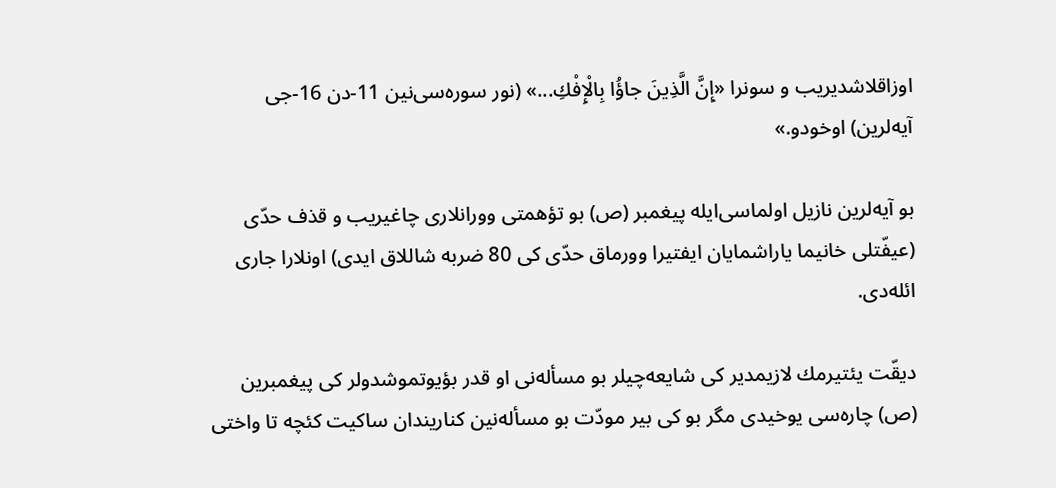اوزاقلاشدیریب و سونرا «إِنَّ الَّذِینَ جاؤُا بِالْإِفْكِ...» (نور سوره‌سی‌نین 11-دن 16-جی آیه‌لرین) اوخودو.»

بو آیه‌لرین نازیل اولماسی‌ایله پیغمبر (ص) بو تؤهمتی وورانلاری چاغیریب و قذف حدّی (عیفّتلی خانیما یاراشمایان ایفتیرا وورماق حدّی كی 80 ضربه شاللاق ایدی) اونلارا جاری ائله‌دی.

دیقّت یئتیرمك لازیمدیر كی شایعه‌چیلر بو مسأله‌نی او قدر بؤیوتموشدولر كی پیغمبرین (ص) چاره‌سی یوخیدی مگر بو كی بیر مودّت بو مسأله‌نین كناریندان ساكیت كئچه تا واختی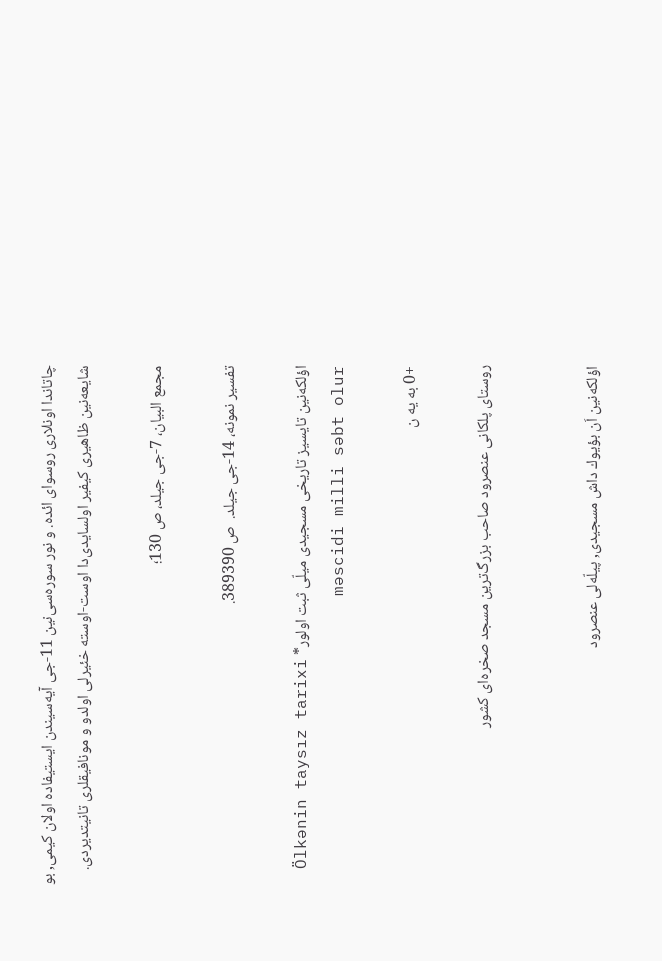چاتاندا اونلاری روسوای ائده. و نور سوره‌سی‌نین 11-جی آیه‌سیندن ایستیفاده اولان كیمی, بو شایعه‌نین ظاهیری كیفیر اولسایدی‌دا اوست-اوسته خئیرلی اولدو و مونافیقلری تانیتدیردی.

مجمع البیان، 7-جی جیلد، ص 130؛

تفسیر نمونه، 14-جی جیلد.  ص 389390.

اؤلكه‌نین تایسیز تاریخی مسجیدی میلّی ثبت اولور* Ölkənin taysız tarixi məscidi milli səbt olur

+0 به یه ن

روستای پلكانی عنصرود صاحب بزرگ‌ترین مسجد صخره‌ای كشور


اؤلكه‌نین اَن بؤیوك داش مسجیدی‌, پیلّه‌لی عنصرود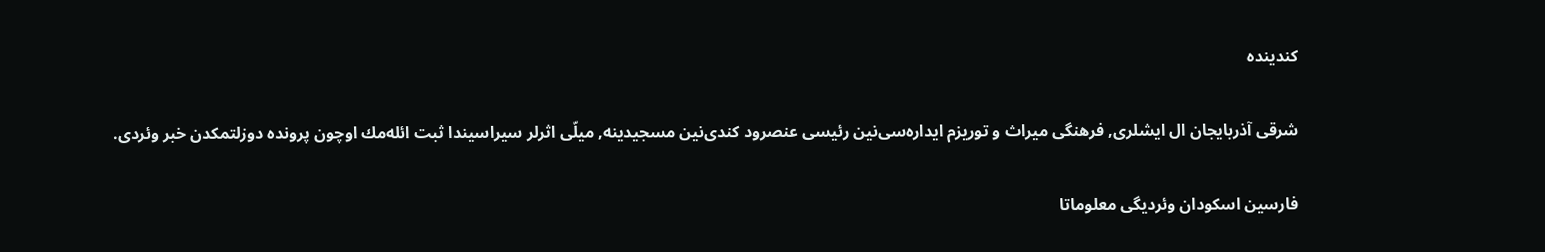كندینده

شرقی آذربایجان ال ایشلری, فرهنگی میراث و توریزم ایداره‌سی‌نین رئیسی عنصرود كندی‌نین مسجیدینه, میلّی اثرلر سیراسیندا ثبت ائله‌مك اوچون پرونده دوزلتمكدن خبر وئردی.

فارسین اسكودان وئردیگی معلوماتا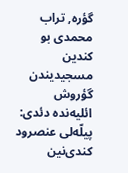گؤره, تراب محمدی بو كندین مسجیدیندن گؤروش ائلیه‌نده دئدی: پیلّه‌لی عنصرود كندی‌نین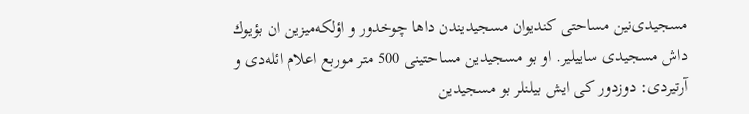مسجیدی‌نین مساحتی كندیوان مسجیدیندن داها چوخدور و اؤلكه‌میزین ان بؤیوك داش مسجیدی ساییلیر. او بو مسجیدین مساحتینی 500 متر موربع اعلام ائله‌دی و آرتیردی: دوزدور كی ایش بیلنلر بو مسجیدین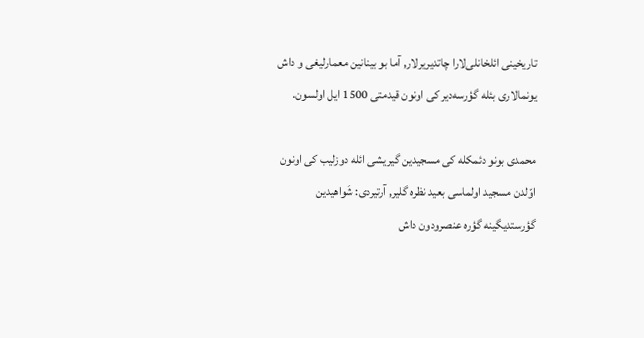تاریخینی ائلخانلی‌لارا چاتدیریرلار, آما بو بینانین معمارلیغی و داش یونمالاری بئله گؤرسه‌دیر كی اونون قیدمتی 1500 ایل اولسون.

محمدی بونو دئمكله كی مسجیدین گیریشی ائله دوزلیب كی اونون اوّلدن مسجید اولماسی بعید نظره گلیر, آرتیردی: شَواهیدین گؤرستدیگینه گؤره عنصرودون داش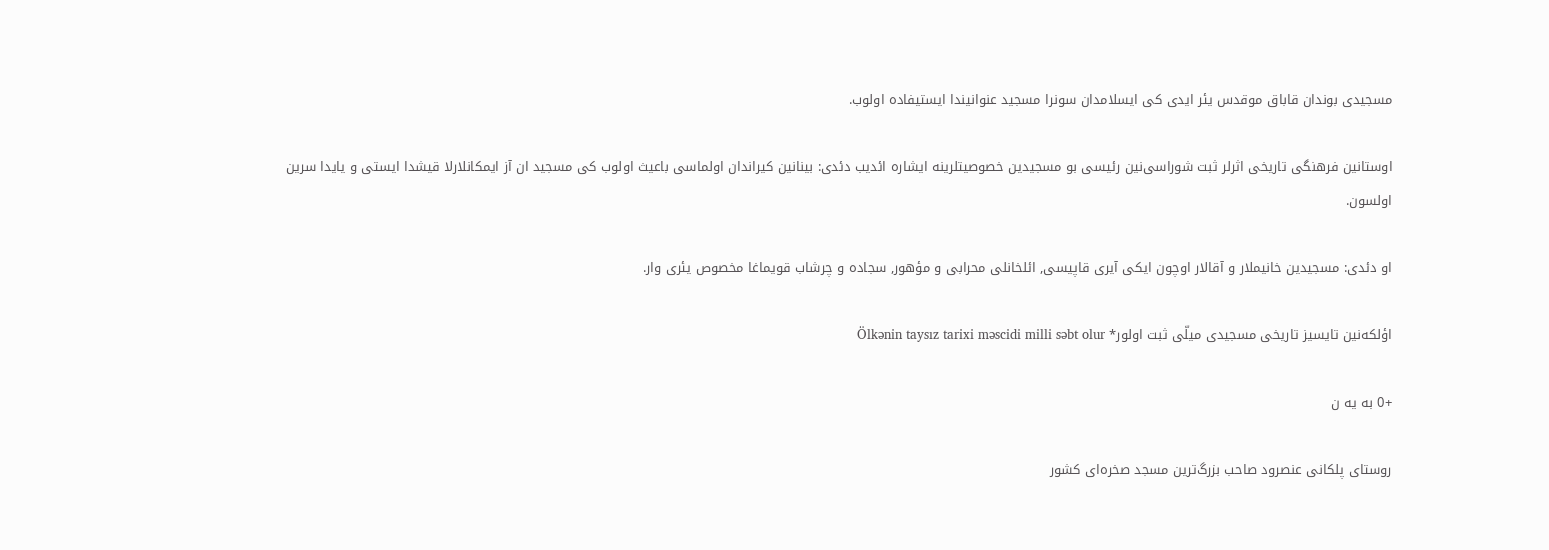مسجیدی بوندان قاباق موقدس یئر ایدی كی ایسلامدان سونرا مسجید عنوانیندا ایستیفاده اولوب.

اوستانین فرهنگی تاریخی اثرلر ثبت شوراسی‌نین رئیسی بو مسجیدین خصوصیتلرینه ایشاره ائدیب دئدی: بینانین كیراندان اولماسی باعیث اولوب كی مسجید ان آز ایمكانلارلا قیشدا ایستی و یایدا سرین اولسون.

او دئدی: مسجیدین خانیملار و آقالار اوچون ایكی آیری قاپیسی, ائلخانلی محرابی و مؤهور, سجاده و چرشاب قویماغا مخصوص یئری وار.

اؤلكه‌نین تایسیز تاریخی مسجیدی میلّی ثبت اولور* Ölkənin taysız tarixi məscidi milli səbt olur

+0 به یه ن

روستای پلكانی عنصرود صاحب بزرگ‌ترین مسجد صخره‌ای كشور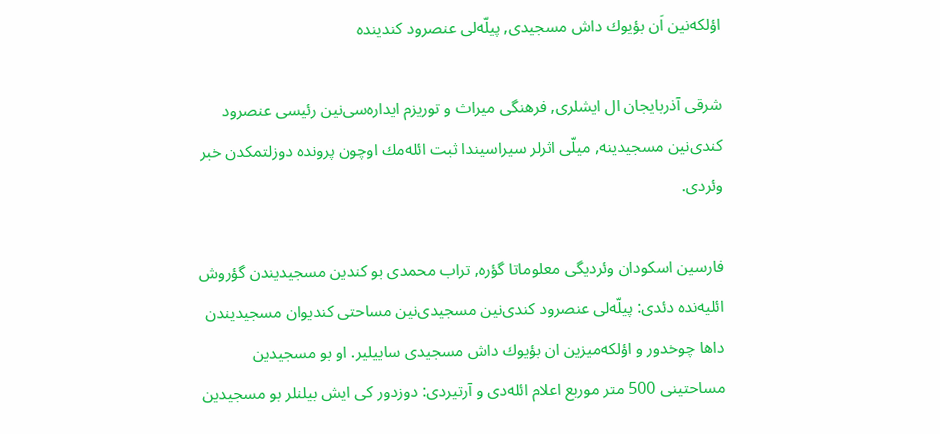اؤلكه‌نین اَن بؤیوك داش مسجیدی‌, پیلّه‌لی عنصرود كندینده

شرقی آذربایجان ال ایشلری, فرهنگی میراث و توریزم ایداره‌سی‌نین رئیسی عنصرود كندی‌نین مسجیدینه, میلّی اثرلر سیراسیندا ثبت ائله‌مك اوچون پرونده دوزلتمكدن خبر وئردی.

فارسین اسكودان وئردیگی معلوماتا گؤره, تراب محمدی بو كندین مسجیدیندن گؤروش ائلیه‌نده دئدی: پیلّه‌لی عنصرود كندی‌نین مسجیدی‌نین مساحتی كندیوان مسجیدیندن داها چوخدور و اؤلكه‌میزین ان بؤیوك داش مسجیدی ساییلیر. او بو مسجیدین مساحتینی 500 متر موربع اعلام ائله‌دی و آرتیردی: دوزدور كی ایش بیلنلر بو مسجیدین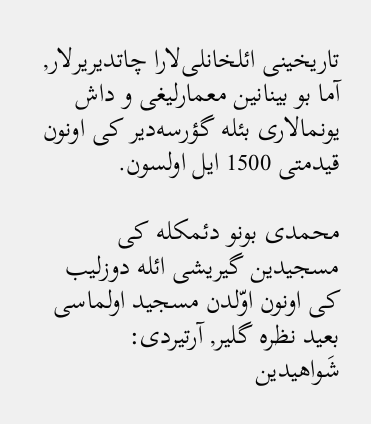تاریخینی ائلخانلی‌لارا چاتدیریرلار, آما بو بینانین معمارلیغی و داش یونمالاری بئله گؤرسه‌دیر كی اونون قیدمتی 1500 ایل اولسون.

محمدی بونو دئمكله كی مسجیدین گیریشی ائله دوزلیب كی اونون اوّلدن مسجید اولماسی بعید نظره گلیر, آرتیردی: شَواهیدین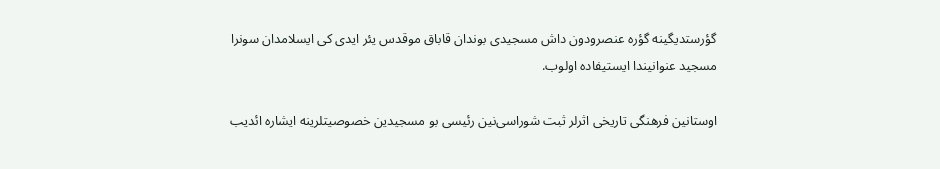گؤرستدیگینه گؤره عنصرودون داش مسجیدی بوندان قاباق موقدس یئر ایدی كی ایسلامدان سونرا مسجید عنوانیندا ایستیفاده اولوب.

اوستانین فرهنگی تاریخی اثرلر ثبت شوراسی‌نین رئیسی بو مسجیدین خصوصیتلرینه ایشاره ائدیب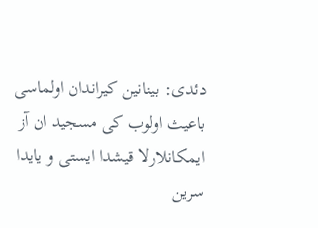دئدی: بینانین كیراندان اولماسی باعیث اولوب كی مسجید ان آز ایمكانلارلا قیشدا ایستی و یایدا سرین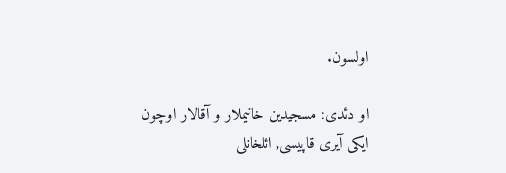اولسون.

او دئدی: مسجیدین خانیملار و آقالار اوچون ایكی آیری قاپیسی, ائلخانلی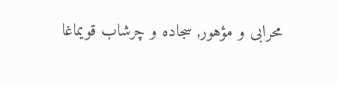محرابی و مؤهور, سجاده و چرشاب قویماغا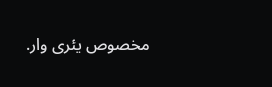مخصوص یئری وار.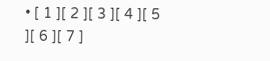• [ 1 ][ 2 ][ 3 ][ 4 ][ 5 ][ 6 ][ 7 ]